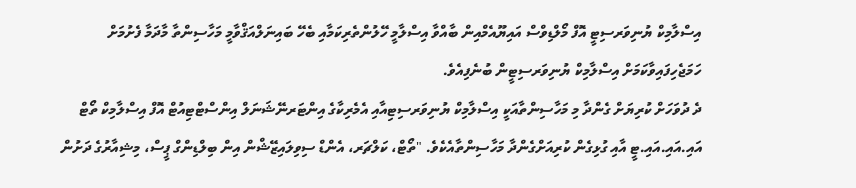އިސްލާމިކް ޔުނިވަރސިޓީ އޮފް މޯލްޑިވްސް އައިޔޫއެމްއިން ބާއްވާ އިސްލާމީ ހޭލުންތެރިކަމާއި ބެހޭ ބައިނަލްއަޤްވާމީ މަހާސިންތާ މާދަމާ ފެށުމަށް ހަމަޖެހިފައިވާކަމަށް އިސްލާމިކް ޔުނިވަރސިޓީން ބުނެފިއެވެ.
ދެ ދުވަހަށް ކުރިޔަށް ގެންދާ މި މަހާސިންތާއަކީ އިސްލާމިކް ޔުނިވަރސިޓިއާއި އެމެރިކާގެ އިންޓަރނޭޝަނަލް އިންސްޓްޓިއުޓް އޮފް އިސްލާމިކް ތޯޓް އައި.އައި.އައި.ޓީ އާއި ގުޅިގެން ކުރިއަށްގެންދާ މަހާސިންތާއެކެވެ. "ތޯޓް، ކަލްޗަރ، އެންޑް ސިވިލައިޒޭޝްން އިން ބިލްޑިންގް ޕީސް، މިޝިއާރުގެ ދަށުން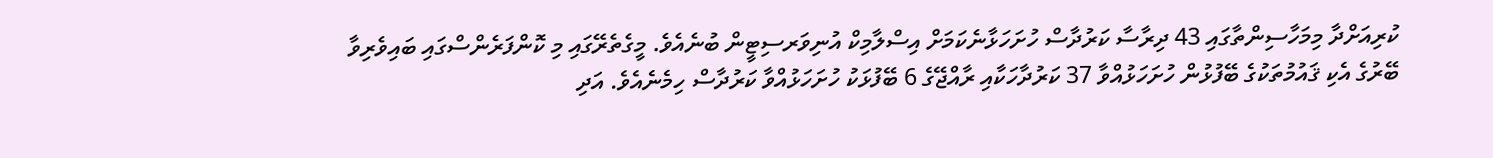ކުރިއަށްދާ މިމަހާސިންތާގައި 43 ދިރާސާ ކަރުދާސް ހުށަހަޅާނެކަމަށް އިސްލާމިކް އުނިވަރސިޓީން ބުނެއެވެ. މީގެތެރޭގައި މި ކޮންފަރެންސްގައި ބައިވެރިވާ ބޭރުގެ އެކި ޤައުމުތަކުގެ ބޭފުޅުން ހުށަހަޅުއްވާ 37 ކަރުދާހަކާއި ރާއްޖޭގެ 6 ބޭފުޅަކު ހުށަހަޅުއްވާ ކަރުދާސް ހިމެނެއެވެ. އަދި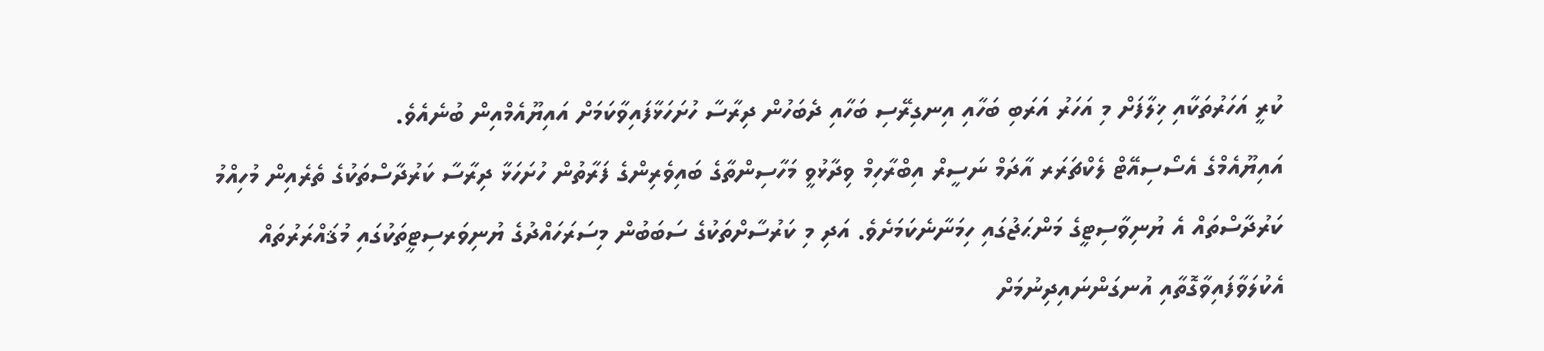ކުރީ އަހަރުތަކާއި ޚިލާފަށް މި އަހަރު އަރަބި ބަހާއި އިނގިރޭސި ބަހާއި ދެބަހުން ދިރާސާ ހުށަހަޅާފައިވާކަމަށް އައިޔޫއެމްއިން ބުނެއެވެ.
އައިޔޫއެމްގެ އެސޯސިއޭޓް ލެކްޗަރަރ އާދަމް ނަސީރް އިބްރާހިމް ވިދާޅުވީ މަހާސިންތާގެ ބައިވެރިންގެ ފަރާތުން ހުށަހަޅާ ދިރާސާ ކަރުދާސްތަކުގެ ތެރެއިން މުހިއްމު ކަރުދާސްތައް އެ ޔުނިވާސިޓީގެ މަންޙަޖުގައި ހިމަނާނެކަމަށެވެ. އަދި މި ކަރުސާށްތަކުގެ ސަބަބުން މިސަރަހައްދުގެ ޔުނިވަރސިޓީތަކުގައި މުޤައްރަރުތައް އެކުލަވާފައިވާގޮތާއި އުނގަންނައިދިނުމަށް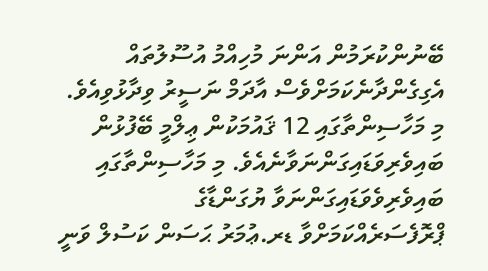ބޭނުންކުރަމުން އަންނަ މުހިއްމު އުސޫލުތައް އެގިގެންދާނެކަމަށްވެސް އާދަމް ނަސީރު ވިދާޅުވިއެވެ.
މި މަހާސިންތާގައި 12 ޤައުމަކުން ޢިލްމީ ބޭފުޅުން ބައިވެރިވަޑައިގަންނަވާނެއެވެ. މި މަހާސިންތާގައި ބައިވެރިވެވަޑައިގަންނަވާ ޔުގަންޑާގެ ޕްރޮފެސަރެއްކަމަށްވާ ޑރ.ޢުމަރު ޙަސަން ކަސުލް ވަނީ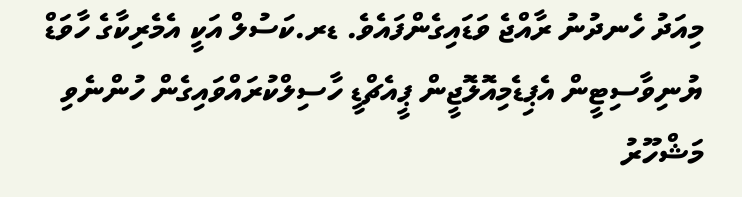މިއަދު ހެނދުނު ރާއްޖެ ވަޑައިގެންފައެވެ. ޑރ.ކަސުލް އަކީ އެމެރިކާގެ ހާވަޑް ޔުނިވާސިޓީން އެޕިޑެމިއޮލޮޖީން ޕީއެޗްޑީ ހާސިލްކުރައްވައިގެން ހުންނެވި މަޝްހޫރު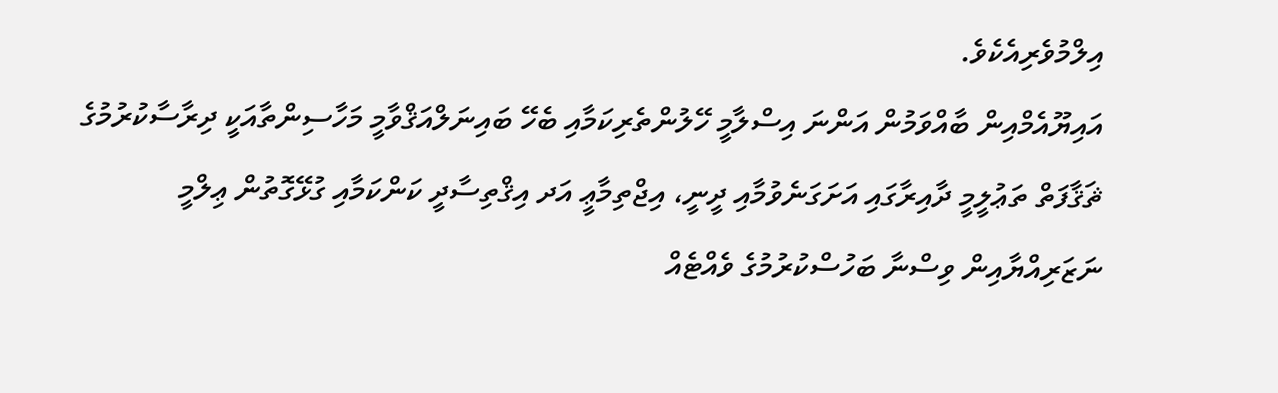އިލްމުވެރިއެކެވެ.
އައިޔޫއެމްއިން ބާއްވަމުން އަންނަ އިސްލާމީ ހޭލުންތެރިކަމާއި ބެހޭ ބައިނަލްއަޤްވާމީ މަހާސިންތާއަކީ ދިރާސާކުރުމުގެ ޘަޤާފަތް ތަޢުލީމީ ދާއިރާގައި އަށަގަނެވުމާއި ދީނީ، އިޖްތިމާޢީ އަދ އިޤްތިސާދީ ކަންކަމާއި ގުޅޭގޮތުން ޢިލްމީ ނަޒަރިއްޔާއިން ވިސްނާ ބަހުސްކުރުމުގެ ވެއްޓެއް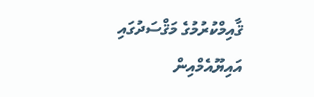ޤާއިމްކުރުމުގެ މަޤްސަދުގައި އައިޔޫއެމްއިން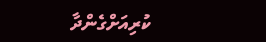ކުރިއަށްގެންދާ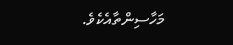މަހާސިންތާއެކެވެ.